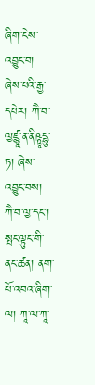ཞིག་ངེས་འབྱུང་བ། ཞེས་པའི་རྒྱ་དཔེར། ཀཻ་བ་ལྱཛྙཱ་ན་ནིཥྛཱདྷུ་ཏ། ཞེས་འབྱུང་བས། ཀཻ་བ་ལྱ་དང་། སྤང་ལྟུང་གི་ནང་ཚན། ནག་པོ་འབའ་ཞིག་ལ། ཀཱ་ལ་ཀཱ་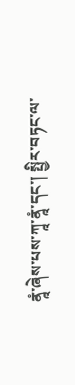ནཱཾ་ཞེས་པས་ཀཱ་ནཱཾ་དང་། སྤྱིར་བཏང་ལ་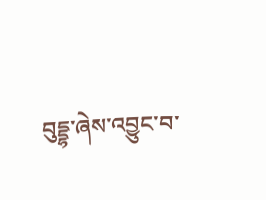བུདྡྷ་ཞེས་འབྱུང་བ་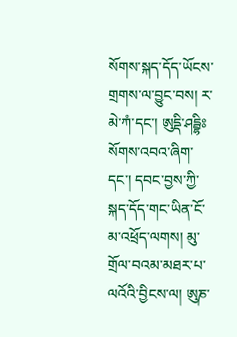སོགས་སྐད་དོད་ཡོངས་གྲགས་ལ་བྱུང་བས། ར་མེ་ཀཾ་དང་། ཨུདྡི་ཤདྦྷིཿསོགས་འབའ་ཞིག་དང་། དབང་བྱས་ཀྱི་སྐད་དོད་གང་ཡིན་ངོ་མ་འཕྲོད་ལགས། མུ་གྲོལ་བའམ་མཐར་པ་ལའོའི་བྱིངས་ལ། ཨུཎ་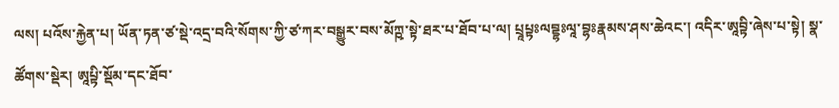ལས། པའོས་རྐྱེན་པ། ཡོན་ཏན་ཙ་སྡེ་འདྲ་བའི་སོགས་ཀྱི་ཙ་ཀར་བསྒྱུར་བས་མོཀྵ་སྟེ་ཐར་པ་ཐོབ་པ་ལ། པྲཱཔྟཿལབྡྷཿལཱ་བྷཿརྣམས་ཤས་ཆེའང་། འདིར་ཨཱབྟི་ཞེས་པ་སྟེ། སྣ་ཚོགས་སྡེར། ཨཱཔྟི་སྡོམ་དང་ཐོབ་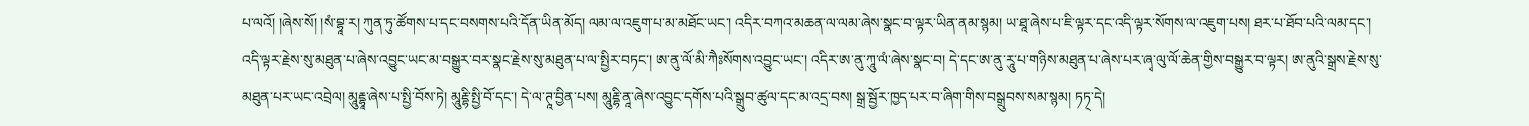པ་ལའོ། །ཞེས་སོ། །སཾ་བྷཱ་ར། ཀུན་ཏུ་ཚོགས་པ་དང་བསགས་པའི་དོན་ཡིན་མོད། ལམ་ལ་འཇུག་པ་མ་མཐོང་ཡང་། འདིར་བཀའ་མཆན་ལ་ལམ་ཞེས་སྣང་བ་ལྟར་ཡིན་ནམ་སྙམ། ཡ་ཐཱ་ཞེས་པ་ཇི་ལྟར་དང་འདི་ལྟར་སོགས་ལ་འཇུག་པས། ཐར་པ་ཐོབ་པའི་ལམ་དང་། འདི་ལྟར་རྗེས་སུ་མཐུན་པ་ཞེས་འབྱུང་ཡང་མ་བསྒྱུར་བར་སྣང་རྗེས་སུ་མཐུན་པ་ལ་སྤྱིར་བཏང་། ཨ་ནུ་ལོ་མི་ཀཻཿསོགས་འབྱུང་ཡང་། འདིར་ཨ་ནུ་ཀཱུ་ལཾ་ཞེས་སྣང་བ། དེ་དང་ཨ་ནུ་རཱུ་པ་གཉིས་མཐུན་པ་ཞེས་པར་ཞྭ་ལུ་ལོ་ཆེན་གྱིས་བསྒྱུར་བ་ལྟར། ཨ་ནུའི་སྒྲས་རྗེས་སུ་མཐུན་པར་ཡང་འབྲེལ། མཱུརྡྷཱ་ཞེས་པ་སྤྱི་བོས་ཏེ། མཱུརྡྷི་སྤྱི་བོ་དང་། དེ་ལ་ཊཱ་བྱིན་པས། མཱུརྡྷི་ནཱ་ཞེས་འབྱུང་དགོས་པའི་སྒྲུབ་ཚུལ་དང་མ་འདྲ་བས། སྒྲ་སྦྱོར་ཁྱད་པར་བ་ཞིག་གིས་བསྒྲུབས་སམ་སྙམ། ཏཏ྄་དེ།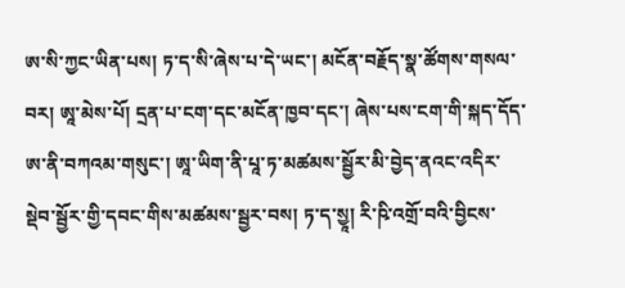ཨ་སི་ཀྱང་ཡིན་པས། ཏ་ད་སི་ཞེས་པ་དེ་ཡང་། མངོན་བརྗོད་སྣ་ཚོགས་གསལ་བར། ཨཱ་མེས་པོ། དྲན་པ་ངག་དང་མངོན་ཁྱབ་དང་། ཞེས་པས་ངག་གི་སྐད་དོད་ཨ་ནི་བཀའམ་གསུང་། ཨཱ་ཡིག་ནི་པཱ་ཏ་མཚམས་སྦྱོར་མི་བྱེད་ནའང་འདིར་སྡེབ་སྦྱོར་གྱི་དབང་གིས་མཚམས་སྦྱར་བས། ཏ་ད་སྱཱ། རི་ཥི་འགྲོ་བའི་བྱིངས་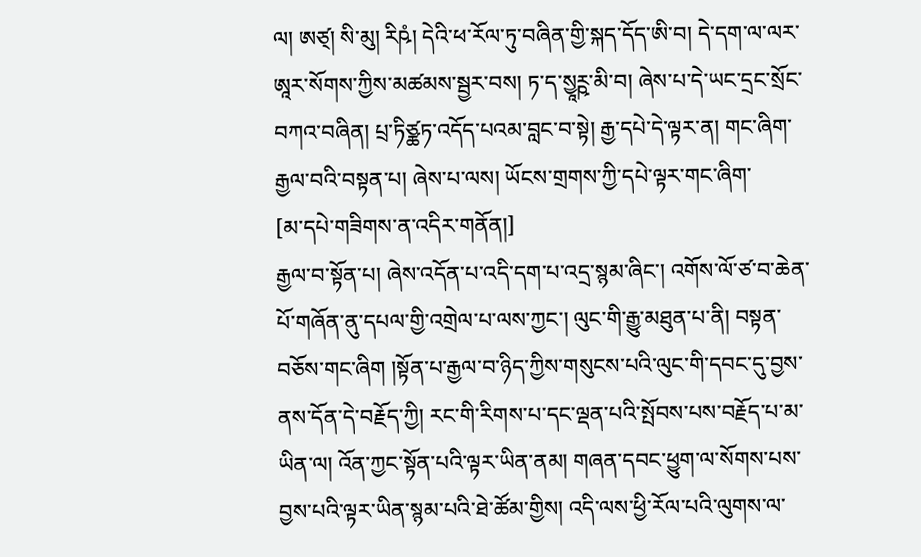ལ། ཨཙ྄། སི་མུ། རིཥཾ། དེའི་ཕ་རོལ་ཏུ་བཞིན་གྱི་སྐད་དོད་ཨི་བ། དེ་དག་ལ་ལར་ཨཱར་སོགས་ཀྱིས་མཚམས་སྦྱར་བས། ཏ་ད་སྱཱཪྵ་མི་བ། ཞེས་པ་དེ་ཡང་དྲང་སྲོང་བཀའ་བཞིན། པྲ་ཏིཙྪཏ་འདོད་པའམ་བླང་བ་སྟེ། རྒྱ་དཔེ་དེ་ལྟར་ན། གང་ཞིག་རྒྱལ་བའི་བསྟན་པ། ཞེས་པ་ལས། ཡོངས་གྲགས་ཀྱི་དཔེ་ལྟར་གང་ཞིག་
[མ་དཔེ་གཟིགས་ན་འདིར་གནོན།]
རྒྱལ་བ་སྟོན་པ། ཞེས་འདོན་པ་འདི་དག་པ་འདྲ་སྙམ་ཞིང་། འགོས་ལོ་ཙ་བ་ཆེན་པོ་གཞོན་ནུ་དཔལ་གྱི་འགྲེལ་པ་ལས་ཀྱང་། ལུང་གི་རྒྱུ་མཐུན་པ་ནི། བསྟན་བཅོས་གང་ཞིག །སྟོན་པ་རྒྱལ་བ་ཉིད་ཀྱིས་གསུངས་པའི་ལུང་གི་དབང་དུ་བྱས་ནས་དོན་དེ་བརྗོད་ཀྱི། རང་གི་རིགས་པ་དང་ལྡན་པའི་སྤོབས་པས་བརྗོད་པ་མ་ཡིན་ལ། འོན་ཀྱང་སྟོན་པའི་ལྟར་ཡིན་ནམ། གཞན་དབང་ཕྱུག་ལ་སོགས་པས་བྱས་པའི་ལྟར་ཡིན་སྙམ་པའི་ཐེ་ཚོམ་གྱིས། འདི་ལས་ཕྱི་རོལ་པའི་ལུགས་ལ་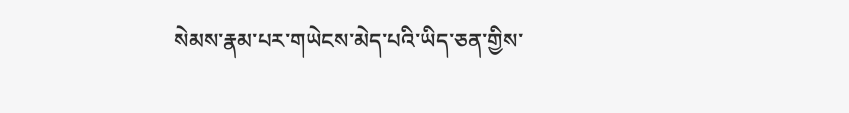སེམས་རྣམ་པར་གཡེངས་མེད་པའི་ཡིད་ཅན་གྱིས་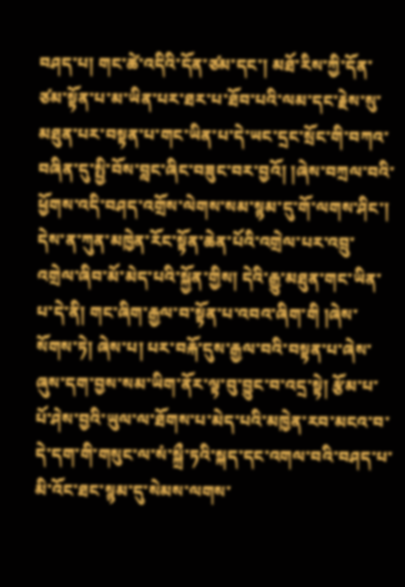བཤད་པ། གང་ཚེ་འདིའི་དོན་ཙམ་དང་། མཐོ་རིས་ཀྱི་དོན་ཙམ་སྟོན་པ་མ་ཡིན་པར་ཐར་པ་ཐོབ་པའི་ལམ་དང་རྗེས་སུ་མཐུན་པར་བསྟན་པ་གང་ཡིན་པ་དེ་ཡང་དྲང་སྲོང་གི་བཀའ་བཞིན་དུ་སྤྱི་བོས་བླང་ཞིང་བཟུང་བར་བྱའོ། །ཞེས་བཀྲལ་བའི་ཕྱོགས་འདི་བཤད་འགྲོས་ལེགས་སམ་སྙམ་དུ་གོ་ལགས་ཤིང་། དེས་ན་ཀུན་མཁྱེན་རོང་སྟོན་ཆེན་པོའི་འགྲེལ་པར་འབྲུ་འགྲེལ་ཞིབ་མོ་མེད་པའི་སྐྱོན་གྱིས། དེའི་རྒྱུ་མཐུན་གང་ཡིན་པ་དེ་ནི། གང་ཞིག་རྒྱལ་བ་སྟོན་པ་འབའ་ཞིག་གི །ཞེས་སོགས་ཏེ། ཞེས་པ། པར་བརྐོ་དུས་རྒྱལ་བའི་བསྟན་པ་ཞེས་ཞུས་དག་བྱས་སམ་ཡིག་ནོར་ལྟ་བུ་བྱུང་བ་འདྲ་སྟེ། རྩོམ་པ་པོ་ཤེས་བྱའི་ཡུལ་ལ་ཐོགས་པ་མེད་པའི་མཁྱེན་རབ་མངའ་བ་དེ་དག་གི་གསུང་ལ་སཾ་སྐྲྀ་ཏའི་སྐད་དང་འགལ་བའི་བཤད་པ་མི་འོང་ཐང་སྙམ་དུ་སེམས་ལགས་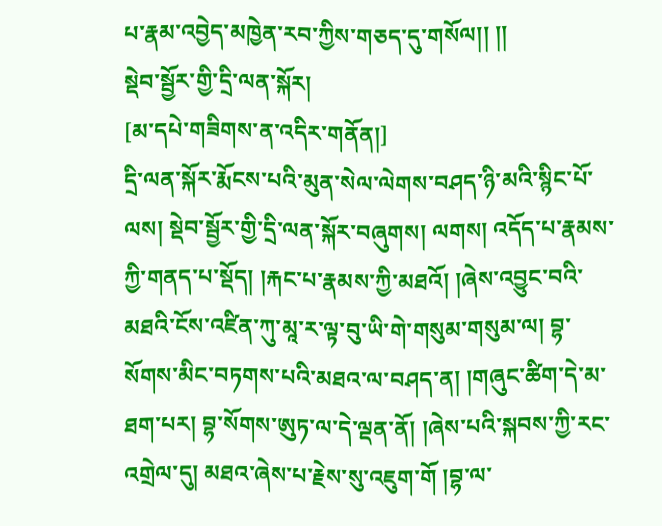པ་རྣམ་འབྱེད་མཁྱེན་རབ་ཀྱིས་གཅད་དུ་གསོལ།། །།
སྡེབ་སྦྱོར་གྱི་དྲི་ལན་སྐོར།
[མ་དཔེ་གཟིགས་ན་འདིར་གནོན།]
དྲི་ལན་སྐོར་རྨོངས་པའི་མུན་སེལ་ལེགས་བཤད་ཉི་མའི་སྙིང་པོ་ལས། སྡེབ་སྦྱོར་གྱི་དྲི་ལན་སྐོར་བཞུགས། ལགས། འདོད་པ་རྣམས་ཀྱི་གནད་པ་སྡོད། །རྐང་པ་རྣམས་ཀྱི་མཐའོ། །ཞེས་འབྱུང་བའི་མཐའི་ངོས་འཛིན་ཀུ་མཱ་ར་ལྟ་བུ་ཡི་གེ་གསུམ་གསུམ་ལ། བྷ་སོགས་མིང་བཏགས་པའི་མཐའ་ལ་བཤད་ན། །གཞུང་ཚིག་དེ་མ་ཐག་པར། བྷ་སོགས་ཨུཏ་ལ་དེ་ལྡན་ནོ། །ཞེས་པའི་སྐབས་ཀྱི་རང་འགྲེལ་དུ། མཐའ་ཞེས་པ་རྗེས་སུ་འཇུག་གོ །བྷ་ལ་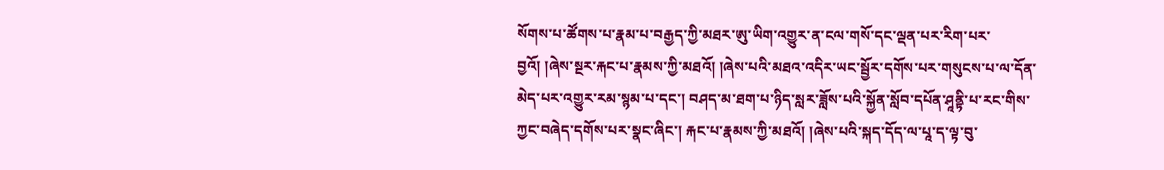སོགས་པ་ཚོགས་པ་རྣམ་པ་བརྒྱད་ཀྱི་མཐར་ཨུ་ཡིག་འགྱུར་ན་ངལ་གསོ་དང་ལྡན་པར་རིག་པར་བྱའོ། །ཞེས་སྔར་རྐང་པ་རྣམས་ཀྱི་མཐའོ། །ཞེས་པའི་མཐའ་འདིར་ཡང་སྦྱོར་དགོས་པར་གསུངས་པ་ལ་དོན་མེད་པར་འགྱུར་རམ་སྙམ་པ་དང་། བཤད་མ་ཐག་པ་ཉིད་སླར་ཟློས་པའི་སྐྱོན་སློབ་དཔོན་ཤཱནྟི་པ་རང་གིས་ཀྱང་བཞེད་དགོས་པར་སྣང་ཞིང་། རྐང་པ་རྣམས་ཀྱི་མཐའོ། །ཞེས་པའི་སྐད་དོད་ལ་པཱ་ད་ལྟ་བུ་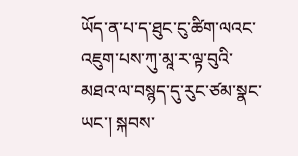ཡོད་ན་པ་ད་ཐུང་ངུ་ཚིག་ལའང་འཇུག་པས་ཀུ་མཱ་ར་ལྟ་བུའི་མཐའ་ལ་བསྙད་དུ་རུང་ཙམ་སྣང་ཡང་། སྐབས་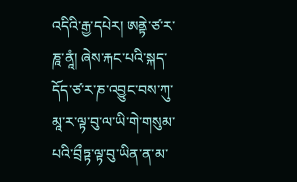འདིའི་རྒྱ་དཔེར། ཨནྟེ་ཙ་ར་ཎཱ་ནཱཾ། ཞེས་རྐང་པའི་སྐད་དོད་ཙ་ར་ཎ་འབྱུང་བས་ཀུ་མཱ་ར་ལྟ་བུ་ལ་ཡི་གེ་གསུམ་པའི་བྲྀཏྟ་ལྟ་བུ་ཡིན་ན་མ་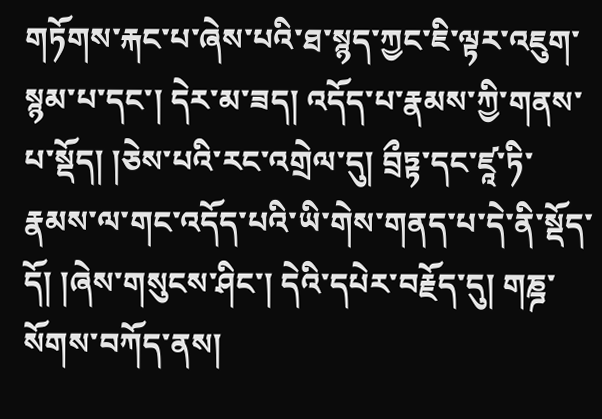གཏོགས་རྐང་པ་ཞེས་པའི་ཐ་སྙད་ཀྱང་ཇི་ལྟར་འཇུག་སྙམ་པ་དང་། དེར་མ་ཟད། འདོད་པ་རྣམས་ཀྱི་གནས་པ་སྡོད། །ཅེས་པའི་རང་འགྲེལ་དུ། བྲྀཏྟ་དང་ཛཱ་ཏི་རྣམས་ལ་གང་འདོད་པའི་ཡི་གེས་གནད་པ་དེ་ནི་སྡོད་དོ། །ཞེས་གསུངས་ཤིང་། དེའི་དཔེར་བརྗོད་དུ། གཎྜ་སོགས་བཀོད་ནས།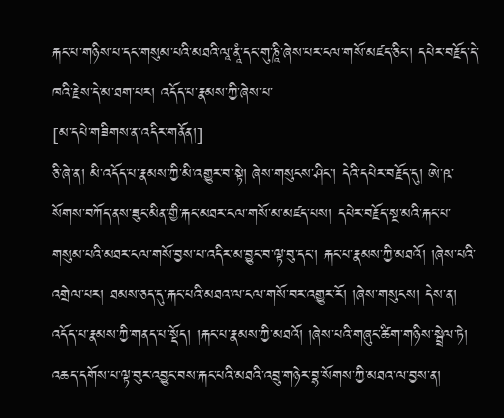རྐང་པ་གཉིས་པ་དང་གསུམ་པའི་མཐའི་ལཱ་ནཱཾ་དང་གུ་ཎཱི་ཞེས་པར་ངལ་གསོ་མཛད་ཅིང་། དཔེར་བརྗོད་དེ་ཁའི་རྗེས་དེ་མ་ཐག་པར། འདོད་པ་རྣམས་ཀྱི་ཞེས་པ་
[མ་དཔེ་གཟིགས་ན་འདིར་གནོན།]
ཅི་ཞེ་ན། མི་འདོད་པ་རྣམས་ཀྱི་མི་འགྱུར་བ་སྟེ། ཞེས་གསུངས་ཤིང་། དེའི་དཔེར་བརྗོད་དུ། ཨེ་ཥ་སོགས་བཀོད་ནས་ཟུང་མིན་གྱི་རྐང་མཐར་ངལ་གསོ་མ་མཛད་པས། དཔེར་བརྗོད་སྔ་མའི་རྐང་པ་གསུམ་པའི་མཐར་ངལ་གསོ་བྱས་པ་འདིར་མ་བྱུང་བ་ལྟ་བུ་དང་། རྐང་པ་རྣམས་ཀྱི་མཐའོ། །ཞེས་པའི་འགྲེལ་པར། ཐམས་ཅད་དུ་རྐང་པའི་མཐའ་ལ་ངལ་གསོ་བར་འགྱུར་རོ། །ཞེས་གསུངས། དེས་ན། འདོད་པ་རྣམས་ཀྱི་གནད་པ་སྡོད། །རྐང་པ་རྣམས་ཀྱི་མཐའོ། །ཞེས་པའི་གཞུང་ཚིག་གཉིས་སྦྲེལ་ཏེ། འཆད་དགོས་པ་ལྟ་བུར་འབྱུང་བས་རྐང་པའི་མཐའི་འབྲུ་གཉེར་བྷ་སོགས་ཀྱི་མཐའ་ལ་བྱས་ན།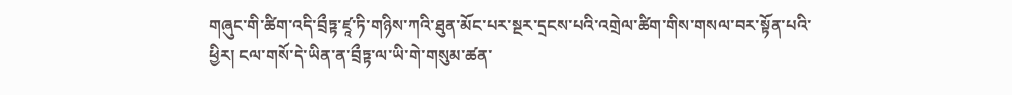གཞུང་གི་ཚིག་འདི་བྲྀཏྟ་ཛཱ་ཏི་གཉིས་ཀའི་ཐུན་མོང་པར་སྔར་དྲངས་པའི་འགྲེལ་ཚིག་གིས་གསལ་བར་སྟོན་པའི་ཕྱིར། ངལ་གསོ་དེ་ཡིན་ན་བྲྀཏྟ་ལ་ཡི་གེ་གསུམ་ཚན་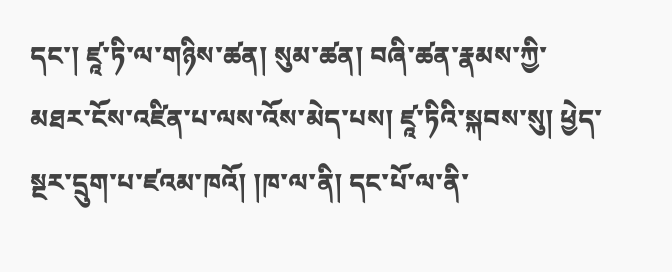དང་། ཛཱ་ཏི་ལ་གཉིས་ཚན། སུམ་ཚན། བཞི་ཚན་རྣམས་ཀྱི་མཐར་ངོས་འཛིན་པ་ལས་འོས་མེད་པས། ཛཱ་ཏིའི་སྐབས་སུ། ཕྱེད་སྔར་དྲུག་པ་ཛའམ་ཁའོ། །ཁ་ལ་ནི། དང་པོ་ལ་ནི་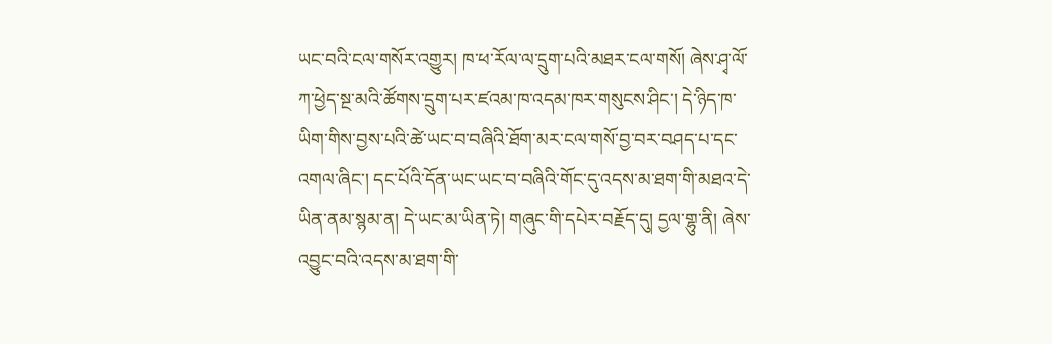ཡང་བའི་ངལ་གསོར་འགྱུར། ཁ་ཕ་རོལ་ལ་དྲུག་པའི་མཐར་ངལ་གསོ། ཞེས་ཤྭ་ལོ་ཀ་ཕྱེད་སྔ་མའི་ཚོགས་དྲུག་པར་ཛའམ་ཁ་འདམ་ཁར་གསུངས་ཤིང་། དེ་ཉིད་ཁ་ཡིག་གིས་བྱས་པའི་ཚེ་ཡང་བ་བཞིའི་ཐོག་མར་ངལ་གསོ་བྱ་བར་བཤད་པ་དང་འགལ་ཞིང་། དང་པོའི་དོན་ཡང་ཡང་བ་བཞིའི་གོང་དུ་འདས་མ་ཐག་གི་མཐའ་དེ་ཡིན་ནམ་སྙམ་ན། དེ་ཡང་མ་ཡིན་ཏེ། གཞུང་གི་དཔེར་བརྗོད་དུ། དྱལ་གྷུ་ནི། ཞེས་འབྱུང་བའི་འདས་མ་ཐག་གི་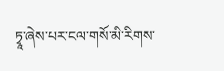ཏྭཱ་ཞེས་པར་ངལ་གསོ་མི་རིགས་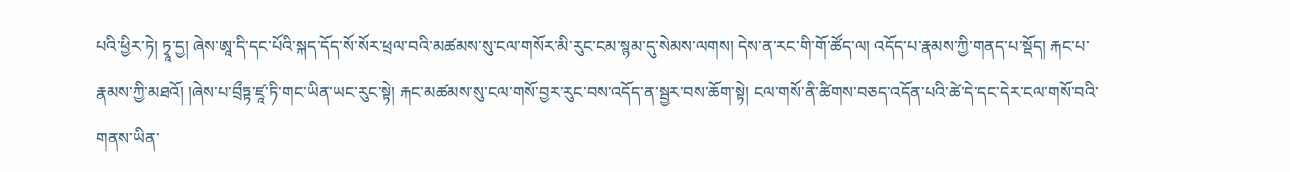པའི་ཕྱིར་ཏེ། ཏྭཱ་དྱ། ཞེས་ཨཱ་དི་དང་པོའི་སྐད་དོད་སོ་སོར་ཕྲལ་བའི་མཚམས་སུ་ངལ་གསོར་མི་རུང་ངམ་སྙམ་དུ་སེམས་ལགས། དེས་ན་རང་གི་གོ་ཚོད་ལ། འདོད་པ་རྣམས་ཀྱི་གནད་པ་སྡོད། རྐང་པ་རྣམས་ཀྱི་མཐའོ། །ཞེས་པ་བྲྀཏྟ་ཛཱ་ཏི་གང་ཡིན་ཡང་རུང་སྟེ། རྐང་མཚམས་སུ་ངལ་གསོ་བྱར་རུང་བས་འདོད་ན་སྦྱར་བས་ཆོག་སྟེ། ངལ་གསོ་ནི་ཚིགས་བཅད་འདོན་པའི་ཚེ་དེ་དང་དེར་ངལ་གསོ་བའི་གནས་ཡིན་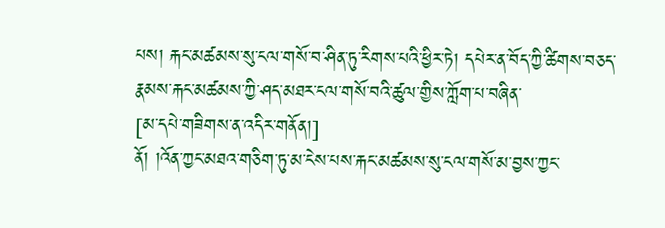པས། རྐང་མཚམས་སུ་ངལ་གསོ་བ་ཤིན་ཏུ་རིགས་པའི་ཕྱིར་ཏེ། དཔེར་ན་བོད་ཀྱི་ཚིགས་བཅད་རྣམས་རྐང་མཚམས་ཀྱི་ཤད་མཐར་ངལ་གསོ་བའི་ཚུལ་གྱིས་ཀློག་པ་བཞིན་
[མ་དཔེ་གཟིགས་ན་འདིར་གནོན།]
ནོ། །འོན་ཀྱང་མཐའ་གཅིག་ཏུ་མ་ངེས་པས་རྐང་མཚམས་སུ་ངལ་གསོ་མ་བྱས་ཀྱང་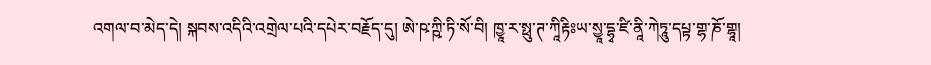འགལ་བ་མེད་དེ། སྐབས་འདིའི་འགྲེལ་པའི་དཔེར་བརྗོད་དུ། ཨེ་ཥ་ཀྵི་ཏི་སོ་བི། ཁྱཱ་ར་སྥུ་ཊ་ཀཱིརྟིཿཡ་སྱཱ་དྷྭ་ཛི་ནཱི་ཀེཏཱུ་དཔྟ་གྷ་ཎོ་གྷཱ།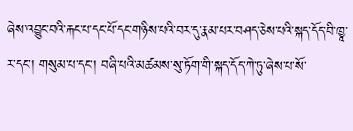ཞེས་འབྱུང་བའི་རྐང་པ་དང་པོ་དང་གཉིས་པའི་བར་དུ་རྣམ་པར་བཤད་ཅེས་པའི་སྐད་དོད་བི་ཁྱཱ་ར་དང་། གསུམ་པ་དང་། བཞི་པའི་མཚམས་སུ་ཏོག་གི་སྐད་དོད་ཀེ་ཏུ་ཞེས་པ་སོ་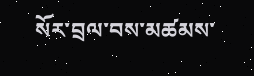སོར་བྲལ་བས་མཚམས་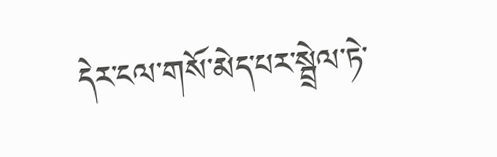དེར་ངལ་གསོ་མེད་པར་སྦྲེལ་ཏེ་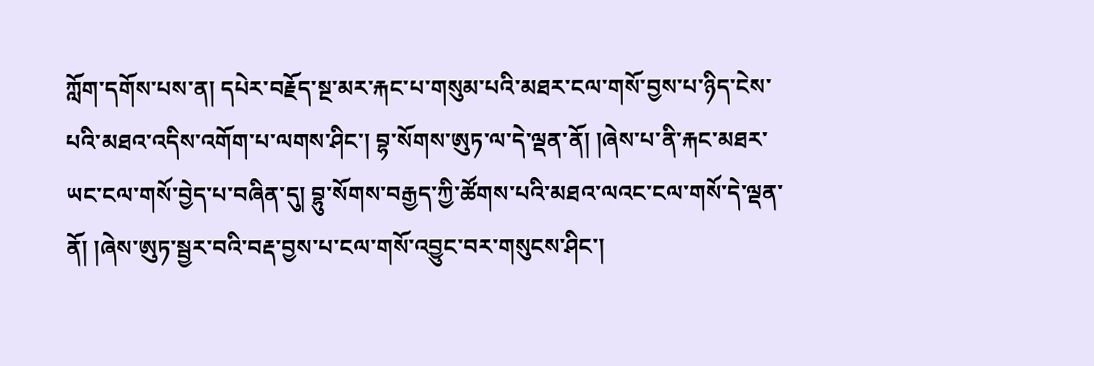ཀློག་དགོས་པས་ན། དཔེར་བརྗོད་སྔ་མར་རྐང་པ་གསུམ་པའི་མཐར་ངལ་གསོ་བྱས་པ་ཉིད་ངེས་པའི་མཐའ་འདིས་འགོག་པ་ལགས་ཤིང་། བྷ་སོགས་ཨུཏ་ལ་དེ་ལྡན་ནོ། །ཞེས་པ་ནི་རྐང་མཐར་ཡང་ངལ་གསོ་བྱེད་པ་བཞིན་དུ། བྷུ་སོགས་བརྒྱད་ཀྱི་ཚོགས་པའི་མཐའ་ལའང་ངལ་གསོ་དེ་ལྡན་ནོ། །ཞེས་ཨུཏ་སྦྱར་བའི་བརྡ་བྱས་པ་ངལ་གསོ་འབྱུང་བར་གསུངས་ཤིང་།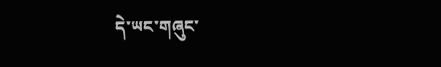དེ་ཡང་གཞུང་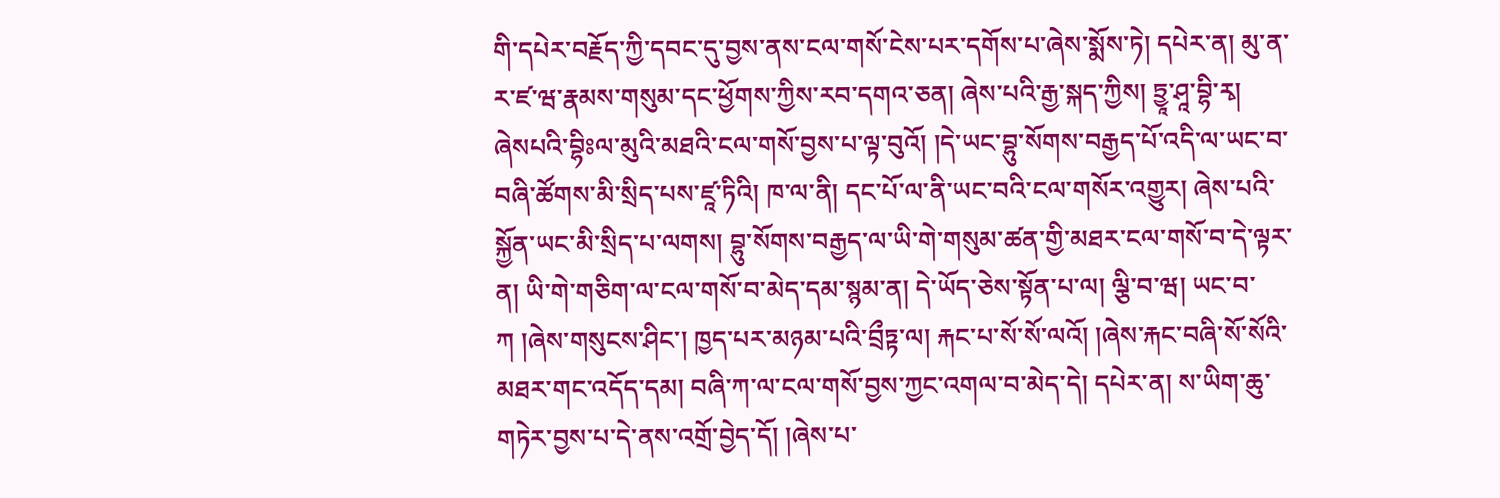གི་དཔེར་བརྗོད་ཀྱི་དབང་དུ་བྱས་ནས་ངལ་གསོ་ངེས་པར་དགོས་པ་ཞེས་སྨོས་ཏེ། དཔེར་ན། མུ་ན་ར་ཛ་ཝ་རྣམས་གསུམ་དང་ཕྱོགས་ཀྱིས་རབ་དགའ་ཅན། ཞེས་པའི་རྒྱ་སྐད་ཀྱིས། ཏྲྱཱ་ཤཱ་བྷི་རྭ། ཞེསཔའི་བྷིཿལ་མུའི་མཐའི་ངལ་གསོ་བྱས་པ་ལྟ་བུའོ། །དེ་ཡང་བྷུ་སོགས་བརྒྱད་པོ་འདི་ལ་ཡང་བ་བཞི་ཚོགས་མི་སྲིད་པས་ཛཱ་ཏིའི། ཁ་ལ་ནི། དང་པོ་ལ་ནི་ཡང་བའི་ངལ་གསོར་འགྱུར། ཞེས་པའི་སྐྱོན་ཡང་མི་སྲིད་པ་ལགས། བྷུ་སོགས་བརྒྱད་ལ་ཡི་གེ་གསུམ་ཚན་གྱི་མཐར་ངལ་གསོ་བ་དེ་ལྟར་ན། ཡི་གེ་གཅིག་ལ་ངལ་གསོ་བ་མེད་དམ་སྙམ་ན། དེ་ཡོད་ཅེས་སྟོན་པ་ལ། ལྕི་བ་ཝ། ཡང་བ་ཀ །ཞེས་གསུངས་ཤིང་། ཁྱད་པར་མཉམ་པའི་བྲྀཏྟ་ལ། རྐང་པ་སོ་སོ་ལའོ། །ཞེས་རྐང་བཞི་སོ་སོའི་མཐར་གང་འདོད་དམ། བཞི་ཀ་ལ་ངལ་གསོ་བྱས་ཀྱང་འགལ་བ་མེད་དེ། དཔེར་ན། ས་ཡིག་ཆུ་གཏེར་བྱས་པ་དེ་ནས་འགྲོ་བྱེད་དོ། །ཞེས་པ་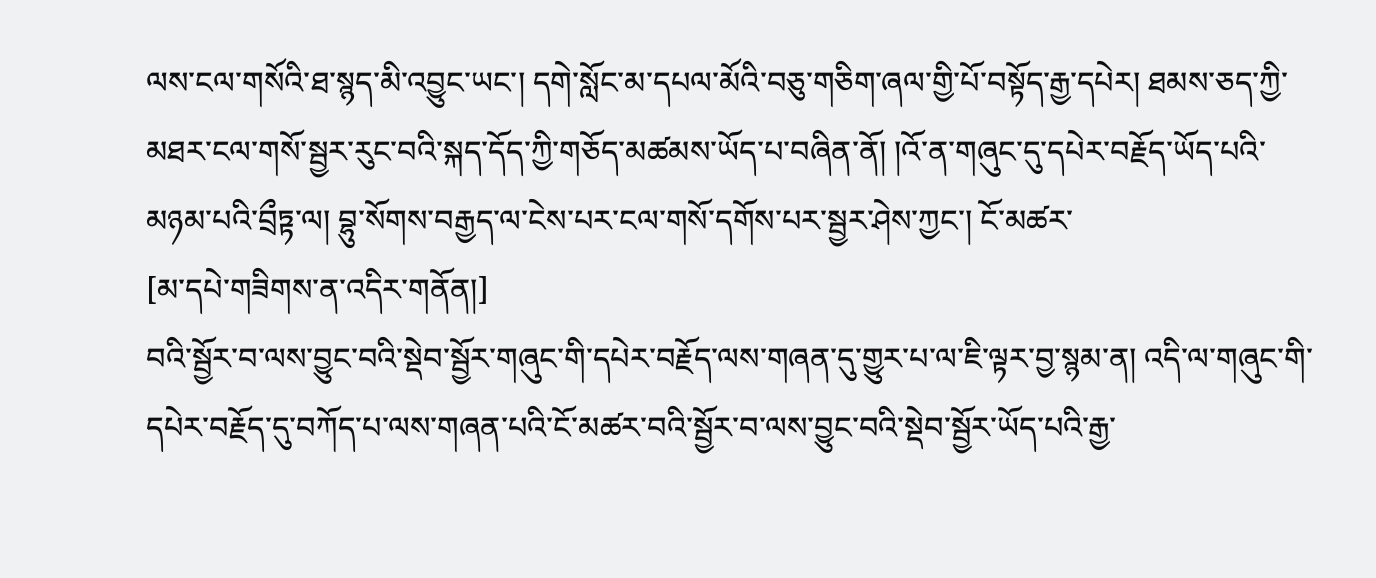ལས་ངལ་གསོའི་ཐ་སྙད་མི་འབྱུང་ཡང་། དགེ་སློང་མ་དཔལ་མོའི་བཅུ་གཅིག་ཞལ་གྱི་པོ་བསྟོད་རྒྱ་དཔེར། ཐམས་ཅད་ཀྱི་མཐར་ངལ་གསོ་སྦྱར་རུང་བའི་སྐད་དོད་ཀྱི་གཅོད་མཚམས་ཡོད་པ་བཞིན་ནོ། །འོ་ན་གཞུང་དུ་དཔེར་བརྗོད་ཡོད་པའི་མཉམ་པའི་བྲྀཏྟ་ལ། བྷུ་སོགས་བརྒྱད་ལ་ངེས་པར་ངལ་གསོ་དགོས་པར་སྦྱར་ཤེས་ཀྱང་། ངོ་མཚར་
[མ་དཔེ་གཟིགས་ན་འདིར་གནོན།]
བའི་སྦྱོར་བ་ལས་བྱུང་བའི་སྡེབ་སྦྱོར་གཞུང་གི་དཔེར་བརྗོད་ལས་གཞན་དུ་གྱུར་པ་ལ་ཇི་ལྟར་བྱ་སྙམ་ན། འདི་ལ་གཞུང་གི་དཔེར་བརྗོད་དུ་བཀོད་པ་ལས་གཞན་པའི་ངོ་མཚར་བའི་སྦྱོར་བ་ལས་བྱུང་བའི་སྡེབ་སྦྱོར་ཡོད་པའི་རྒྱ་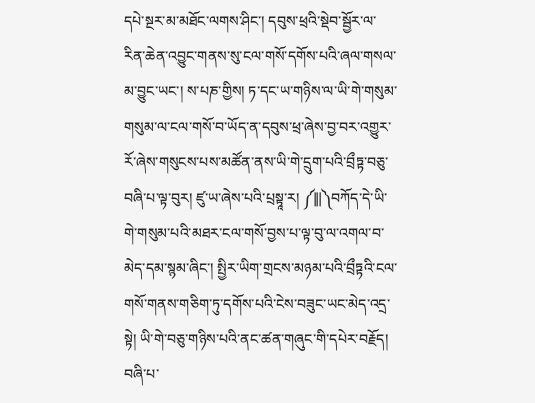དཔེ་སྔར་མ་མཐོང་ལགས་ཤིང་། དབུས་ཕྲའི་སྡེབ་སྦྱོར་ལ་རིན་ཆེན་འབྱུང་གནས་སུ་ངལ་གསོ་དགོས་པའི་ཞལ་གསལ་མ་བྱུང་ཡང་། ས་པཎ་གྱིས། ཏ་དང་ཡ་གཉིས་ལ་ཡི་གེ་གསུམ་གསུམ་ལ་ངལ་གསོ་བ་ཡོད་ན་དབུས་ཕྲ་ཞེས་བྱ་བར་འགྱུར་རོ་ཞེས་གསུངས་པས་མཚོན་ནས་ཡི་གེ་དྲུག་པའི་བྲྀཏྟ་བཅུ་བཞི་པ་ལྟ་བུར། ཛུ་ཡ་ཞེས་པའི་པྲསྟཱ་ར། ༼|||༽བཀོད་དེ་ཡི་གེ་གསུམ་པའི་མཐར་ངལ་གསོ་བྱས་པ་ལྟ་བུ་ལ་འགལ་བ་མེད་དམ་སྙམ་ཞིང་། སྤྱིར་ཡིག་གྲངས་མཉམ་པའི་བྲྀཏྟའི་ངལ་གསོ་གནས་གཅིག་ཏུ་དགོས་པའི་ངེས་བཟུང་ཡང་མེད་འདྲ་སྟེ། ཡི་གེ་བཅུ་གཉིས་པའི་ནང་ཚན་གཞུང་གི་དཔེར་བརྗོད། བཞི་པ་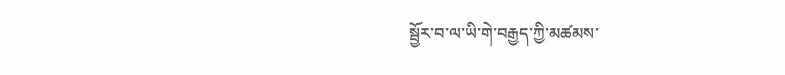སྦྱོར་བ་ལ་ཡི་གེ་བརྒྱད་ཀྱི་མཚམས་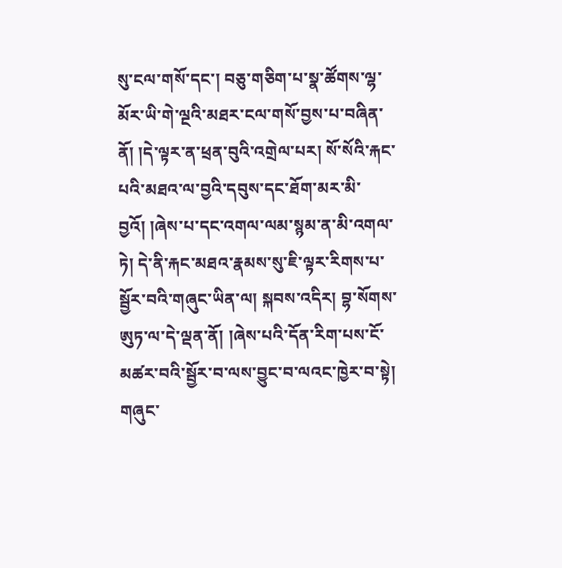སུ་ངལ་གསོ་དང་། བཅུ་གཅིག་པ་སྣ་ཚོགས་ལྷ་མོར་ཡི་གེ་ལྔའི་མཐར་ངལ་གསོ་བྱས་པ་བཞིན་ནོ། །དེ་ལྟར་ན་ཕྲན་བུའི་འགྲེལ་པར། སོ་སོའི་རྐང་པའི་མཐའ་ལ་བྱའི་དབུས་དང་ཐོག་མར་མི་བྱའོ། །ཞེས་པ་དང་འགལ་ལམ་སྙམ་ན་མི་འགལ་ཏེ། དེ་ནི་རྐང་མཐའ་རྣམས་སུ་ཇི་ལྟར་རིགས་པ་སྦྱོར་བའི་གཞུང་ཡིན་ལ། སྐབས་འདིར། བྷ་སོགས་ཨུཏ་ལ་དེ་ལྡན་ནོ། །ཞེས་པའི་དོན་རིག་པས་ངོ་མཚར་བའི་སྦྱོར་བ་ལས་བྱུང་བ་ལའང་ཁྱེར་བ་སྟེ། གཞུང་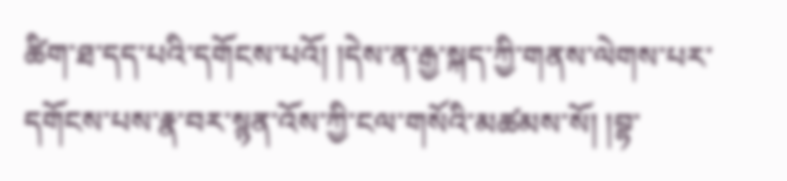ཚིག་ཐ་དད་པའི་དགོངས་པའོ། །དེས་ན་རྒྱ་སྐད་ཀྱི་གནས་ལེགས་པར་དགོངས་པས་རྣ་བར་སྙན་འོས་ཀྱི་ངལ་གསོའི་མཚམས་སོ། །བྷ་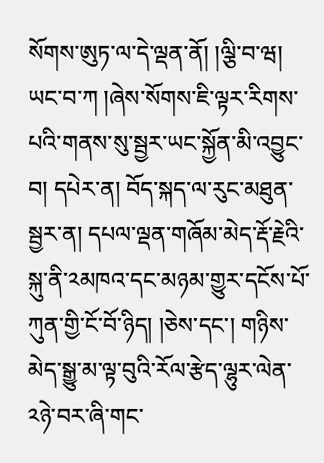སོགས་ཨུཏ་ལ་དེ་ལྡན་ནོ། །ལྕི་བ་ཝ། ཡང་བ་ཀ །ཞེས་སོགས་ཇི་ལྟར་རིགས་པའི་གནས་སུ་སྦྱར་ཡང་སྐྱོན་མི་འབྱུང་བ། དཔེར་ན། བོད་སྐད་ལ་རུང་མཐུན་སྦྱར་ན། དཔལ་ལྡན་གཞོམ་མེད་རྡོ་རྗེའི་སྐུ་ནི་༢མཁའ་དང་མཉམ་གྱུར་དངོས་པོ་ཀུན་གྱི་ངོ་བོ་ཉིད། །ཅེས་དང་། གཉིས་མེད་སྒྱུ་མ་ལྟ་བུའི་རོལ་རྩེད་ལྷུར་ལེན་༢ཉེ་བར་ཞི་གང་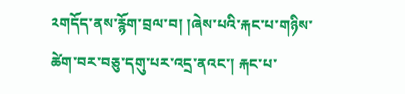༢གདོད་ནས་རྙོག་བྲལ་བ། །ཞེས་པའི་རྐང་པ་གཉིས་ཚེག་བར་བཅུ་དགུ་པར་འདྲ་ནའང་། རྐང་པ་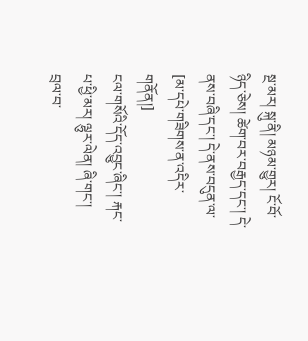སྔ་མར། སྐུ་ནི། མཉམ་གྱུར། ངོ་བོ་ཉིད་ཅེས། ཚེག་བར་བརྒྱད་དང་། དེ་ནས་བཞི་དང་། དེ་ནས་བདུན་ལ་
[མ་དཔེ་གཟིགས་ན་འདིར་གནོན།]
ངལ་གསོའི་དོད་འབྱུང་ཞིང་། རྐང་པ་ཕྱི་མར། ལྷུར་ལེན། ཞི་གང་། བྲལ་བ་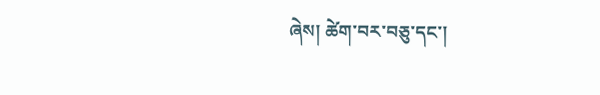ཞེས། ཚེག་བར་བཅུ་དང་།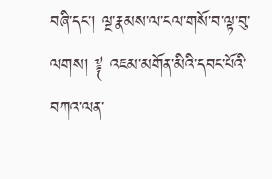བཞི་དང་། ལྔ་རྣམས་ལ་ངལ་གསོ་བ་ལྟ་བུ་ལགས། ༈ འཇམ་མགོན་མིའི་དབང་པོའི་བཀའ་ལན་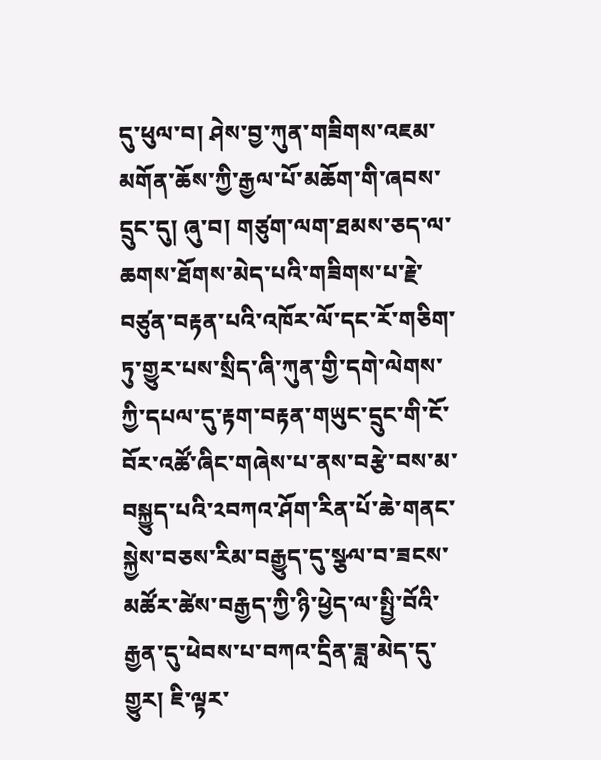དུ་ཕུལ་བ། ཤེས་བྱ་ཀུན་གཟིགས་འཇམ་མགོན་ཆོས་ཀྱི་རྒྱལ་པོ་མཆོག་གི་ཞབས་དྲུང་དུ། ཞུ་བ། གཙུག་ལག་ཐམས་ཅད་ལ་ཆགས་ཐོགས་མེད་པའི་གཟིགས་པ་རྗེ་བཙུན་བརྟན་པའི་འཁོར་ལོ་དང་རོ་གཅིག་ཏུ་གྱུར་པས་སྲིད་ཞི་ཀུན་གྱི་དགེ་ལེགས་ཀྱི་དཔལ་དུ་རྟག་བརྟན་གཡུང་དྲུང་གི་ངོ་བོར་འཚོ་ཞིང་གཞེས་པ་ནས་བརྩེ་བས་མ་བསྐྱུད་པའི་༢བཀའ་ཤོག་རིན་པོ་ཆེ་གནང་སྐྱེས་བཅས་རིམ་བརྒྱུད་དུ་སྩལ་བ་ཟངས་མཚོར་ཚེས་བརྒྱད་ཀྱི་ཉི་ཕྱེད་ལ་སྤྱི་བོའི་རྒྱན་དུ་ཕེབས་པ་བཀའ་དྲིན་ཟླ་མེད་དུ་གྱུར། ཇི་ལྟར་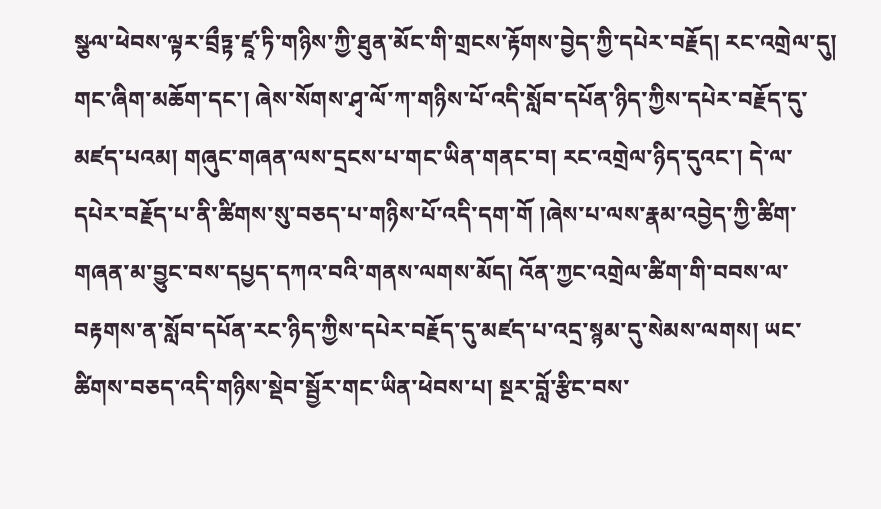སྩལ་ཕེབས་ལྟར་བྲྀཏྟ་ཛཱ་ཏི་གཉིས་ཀྱི་ཐུན་མོང་གི་གྲངས་རྟོགས་བྱེད་ཀྱི་དཔེར་བརྗོད། རང་འགྲེལ་དུ། གང་ཞིག་མཆོག་དང་། ཞེས་སོགས་ཤྭ་ལོ་ཀ་གཉིས་པོ་འདི་སློབ་དཔོན་ཉིད་ཀྱིས་དཔེར་བརྗོད་དུ་མཛད་པའམ། གཞུང་གཞན་ལས་དྲངས་པ་གང་ཡིན་གནང་བ། རང་འགྲེལ་ཉིད་དུའང་། དེ་ལ་དཔེར་བརྗོད་པ་ནི་ཚིགས་སུ་བཅད་པ་གཉིས་པོ་འདི་དག་གོ །ཞེས་པ་ལས་རྣམ་འབྱེད་ཀྱི་ཚིག་གཞན་མ་བྱུང་བས་དཔྱད་དཀའ་བའི་གནས་ལགས་མོད། འོན་ཀྱང་འགྲེལ་ཚིག་གི་བབས་ལ་བརྟགས་ན་སློབ་དཔོན་རང་ཉིད་ཀྱིས་དཔེར་བརྗོད་དུ་མཛད་པ་འདྲ་སྙམ་དུ་སེམས་ལགས། ཡང་ཚིགས་བཅད་འདི་གཉིས་སྡེབ་སྦྱོར་གང་ཡིན་ཕེབས་པ། སྔར་བློ་རྩིང་བས་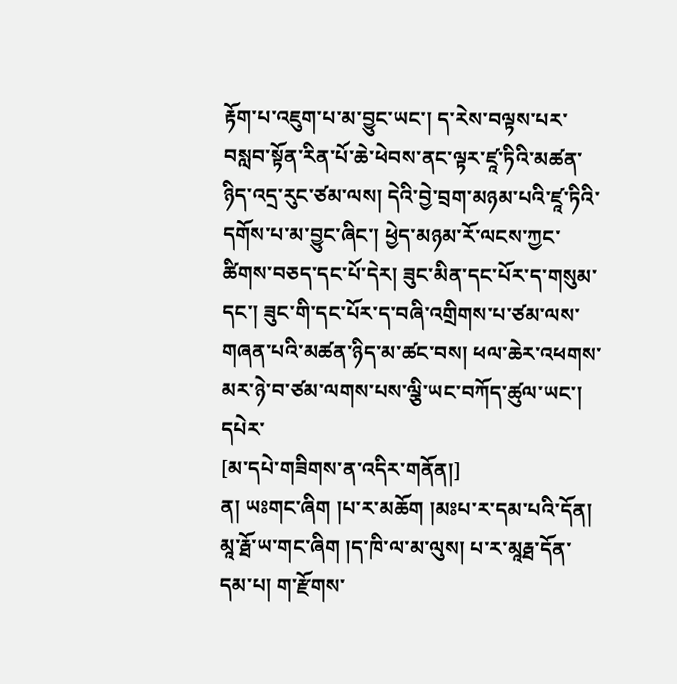རྟོག་པ་འཇུག་པ་མ་བྱུང་ཡང་། ད་རེས་བལྟས་པར་བསླབ་སྟོན་རིན་པོ་ཆེ་ཕེབས་ནང་ལྟར་ཛཱ་ཏིའི་མཚན་ཉིད་འདྲ་རུང་ཙམ་ལས། དེའི་བྱེ་བྲག་མཉམ་པའི་ཛཱ་ཏིའི་དགོས་པ་མ་བྱུང་ཞིང་། ཕྱེད་མཉམ་རོ་ལངས་ཀྱང་ཚིགས་བཅད་དང་པོ་དེར། ཟུང་མིན་དང་པོར་ད་གསུམ་དང་། ཟུང་གི་དང་པོར་ད་བཞི་འགྲིགས་པ་ཙམ་ལས་གཞན་པའི་མཚན་ཉིད་མ་ཚང་བས། ཕལ་ཆེར་འཕགས་མར་ཉེ་བ་ཙམ་ལགས་པས་ལྕི་ཡང་བཀོད་ཚུལ་ཡང་། དཔེར་
[མ་དཔེ་གཟིགས་ན་འདིར་གནོན།]
ན། ཡཿགང་ཞིག །པ་ར་མཆོག །མཿཔ་ར་དམ་པའི་དོན། མཱ་རྠོ་ཡ་གང་ཞིག །ད་ཁི་ལ་མ་ལུས། པ་ར་མཱརྠ་དོན་དམ་པ། ག་རྫོགས་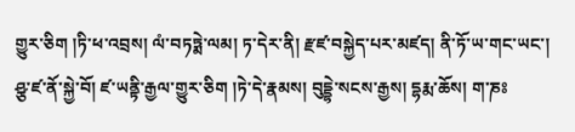གྱུར་ཅིག །ཏི་ཕ་འབྲས། ལཾ་བཏཏྨེ་ལམ། ཏ་དེར་ནི། རྫཛ་བསྐྱེད་པར་མཛད། ནི་ཏོ་ཡ་གང་ཡང་། ཤྩ་ཛ་ནོ་སྐྱེ་བོ། ཛ་ཡནྟི་རྒྱལ་གྱུར་ཅིག །ཏེ་དེ་རྣམས། བུདྡྷེ་སངས་རྒྱས། དྷརྨ་ཆོས། ག་ཎཿ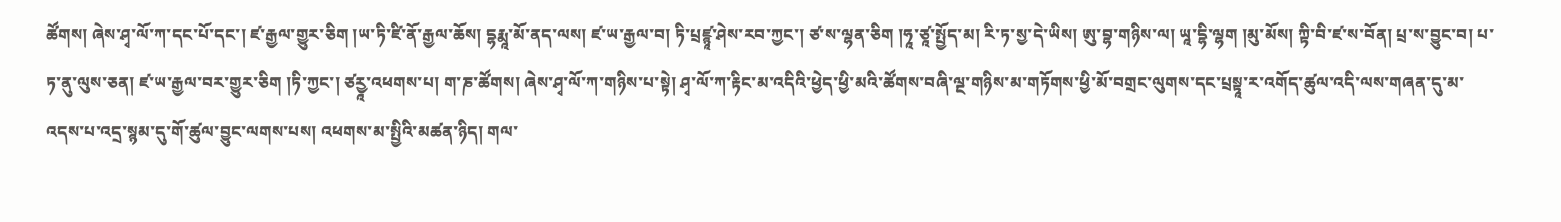ཚོགས། ཞེས་ཤྭ་ལོ་ཀ་དང་པོ་དང་། ཛ་རྒྱལ་གྱུར་ཅིག །ཡ་ཏི་ཛི་ནོ་རྒྱལ་ཆོས། དྷརྨཱ་མོ་ནད་ལས། ཛ་ཡ་རྒྱལ་བ། ཏི་པྲཛྙཱ་ཤེས་རབ་ཀྱང་། ཙ་ས་ལྷན་ཅིག །ཧཱ་ཙཱ་སྤྱོད་མ། རི་ཏ་སྱ་དེ་ཡིས། ཨུ་བྷ་གཉིས་ལ། ཡཱ་དྷི་ལྷག །མུ་མོས། ཀྟི་བི་ཛ་ས་བོན། པྲ་ས་བྱུང་བ། པ་ཏ་ནུ་ལུས་ཅན། ཛ་ཡ་རྒྱལ་བར་གྱུར་ཅིག །ཏི་ཀྱང་། ཙཪྱཱ་འཕགས་པ། ག་ཎ་ཚོགས། ཞེས་ཤྭ་ལོ་ཀ་གཉིས་པ་སྟེ། ཤྭ་ལོ་ཀ་རྟིང་མ་འདིའི་ཕྱེད་ཕྱི་མའི་ཚོགས་བཞི་ལྔ་གཉིས་མ་གཏོགས་ཕྱི་མོ་བགྲང་ལུགས་དང་པྲསྟཱ་ར་འགོད་ཚུལ་འདི་ལས་གཞན་དུ་མ་འདས་པ་འདྲ་སྙམ་དུ་གོ་ཚུལ་བྱུང་ལགས་པས། འཕགས་མ་སྤྱིའི་མཚན་ཉིད། གལ་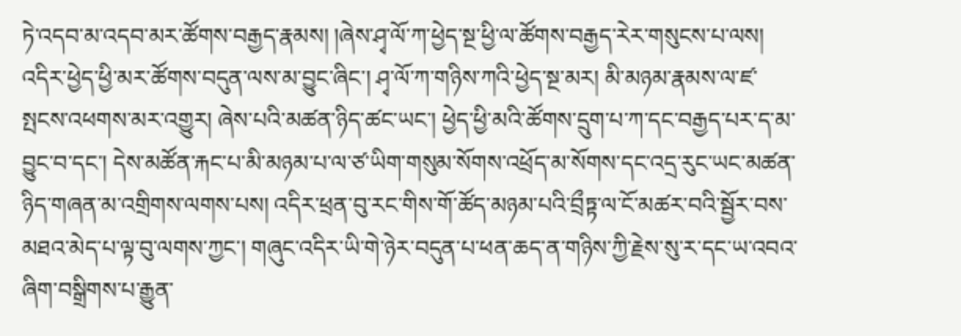ཏེ་འདབ་མ་འདབ་མར་ཚོགས་བརྒྱད་རྣམས། །ཞེས་ཤྭ་ལོ་ཀ་ཕྱེད་སྔ་ཕྱི་ལ་ཚོགས་བརྒྱད་རེར་གསུངས་པ་ལས། འདིར་ཕྱེད་ཕྱི་མར་ཚོགས་བདུན་ལས་མ་བྱུང་ཞིང་། ཤྭ་ལོ་ཀ་གཉིས་ཀའི་ཕྱེད་སྔ་མར། མི་མཉམ་རྣམས་ལ་ཛ་སྤངས་འཕགས་མར་འགྱུར། ཞེས་པའི་མཚན་ཉིད་ཚང་ཡང་། ཕྱེད་ཕྱི་མའི་ཚོགས་དྲུག་པ་ཀ་དང་བརྒྱད་པར་ད་མ་བྱུང་བ་དང་། དེས་མཚོན་རྐང་པ་མི་མཉམ་པ་ལ་ཙ་ཡིག་གསུམ་སོགས་འཕྲོད་མ་སོགས་དང་འདྲ་རུང་ཡང་མཚན་ཉིད་གཞན་མ་འགྲིགས་ལགས་པས། འདིར་ཕྲན་བུ་རང་གིས་གོ་ཚོད་མཉམ་པའི་བྲྀཏྟ་ལ་ངོ་མཚར་བའི་སྦྱོར་བས་མཐའ་མེད་པ་ལྟ་བུ་ལགས་ཀྱང་། གཞུང་འདིར་ཡི་གེ་ཉེར་བདུན་པ་ཕན་ཆད་ན་གཉིས་ཀྱི་རྗེས་སུ་ར་དང་ཡ་འབའ་ཞིག་བསྒྲིགས་པ་རྒྱུན་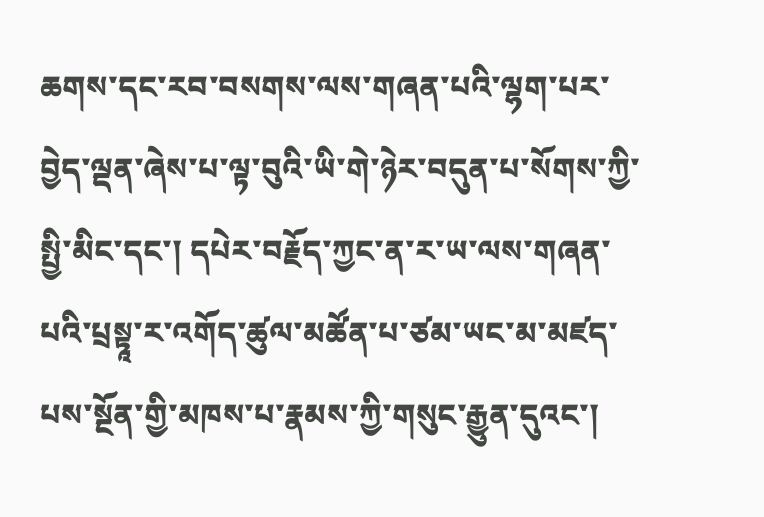ཆགས་དང་རབ་བསགས་ལས་གཞན་པའི་ལྷག་པར་བྱེད་ལྡན་ཞེས་པ་ལྟ་བུའི་ཡི་གེ་ཉེར་བདུན་པ་སོགས་ཀྱི་སྤྱི་མིང་དང་། དཔེར་བརྗོད་ཀྱང་ན་ར་ཡ་ལས་གཞན་པའི་པྲསྟཱ་ར་འགོད་ཚུལ་མཚོན་པ་ཙམ་ཡང་མ་མཛད་པས་སྔོན་གྱི་མཁས་པ་རྣམས་ཀྱི་གསུང་རྒྱུན་དུའང་།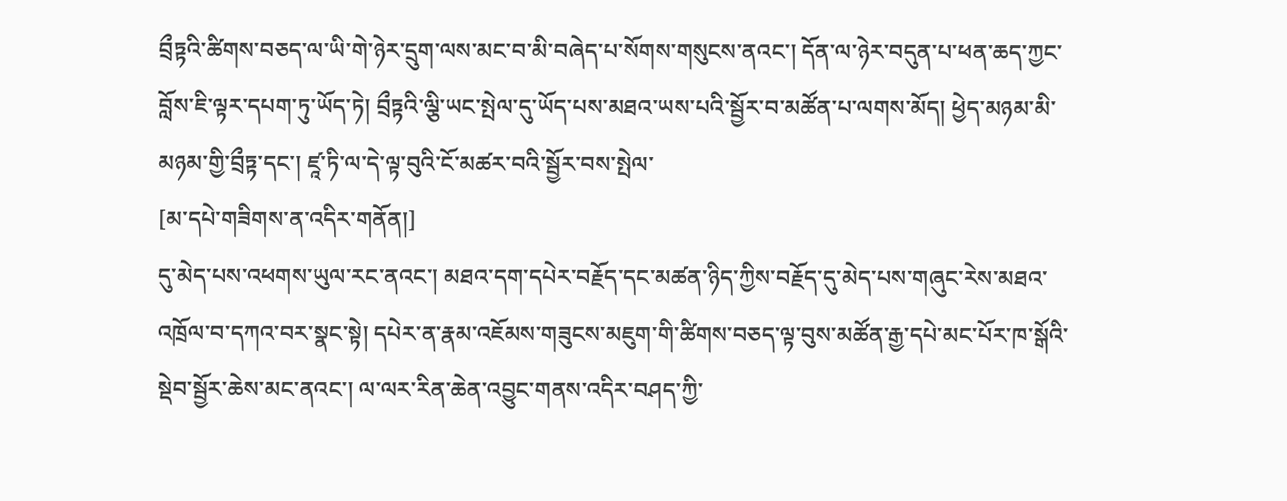བྲྀཏྟའི་ཚིགས་བཅད་ལ་ཡི་གེ་ཉེར་དྲུག་ལས་མང་བ་མི་བཞེད་པ་སོགས་གསུངས་ནའང་། དོན་ལ་ཉེར་བདུན་པ་ཕན་ཆད་ཀྱང་བློས་ཇི་ལྟར་དཔག་ཏུ་ཡོད་ཏེ། བྲྀཏྟའི་ལྕི་ཡང་སྤེལ་དུ་ཡོད་པས་མཐའ་ཡས་པའི་སྦྱོར་བ་མཚོན་པ་ལགས་མོད། ཕྱེད་མཉམ་མི་མཉམ་གྱི་བྲྀཏྟ་དང་། ཛཱ་ཏི་ལ་དེ་ལྟ་བུའི་ངོ་མཚར་བའི་སྦྱོར་བས་སྤེལ་
[མ་དཔེ་གཟིགས་ན་འདིར་གནོན།]
དུ་མེད་པས་འཕགས་ཡུལ་རང་ནའང་། མཐའ་དག་དཔེར་བརྗོད་དང་མཚན་ཉིད་ཀྱིས་བརྗོད་དུ་མེད་པས་གཞུང་རེས་མཐའ་འཁྲོལ་བ་དཀའ་བར་སྣང་སྟེ། དཔེར་ན་རྣམ་འཇོམས་གཟུངས་མཇུག་གི་ཚིགས་བཅད་ལྟ་བུས་མཚོན་རྒྱ་དཔེ་མང་པོར་ཁ་སྒོའི་སྡེབ་སྦྱོར་ཆེས་མང་ནའང་། ལ་ལར་རིན་ཆེན་འབྱུང་གནས་འདིར་བཤད་ཀྱི་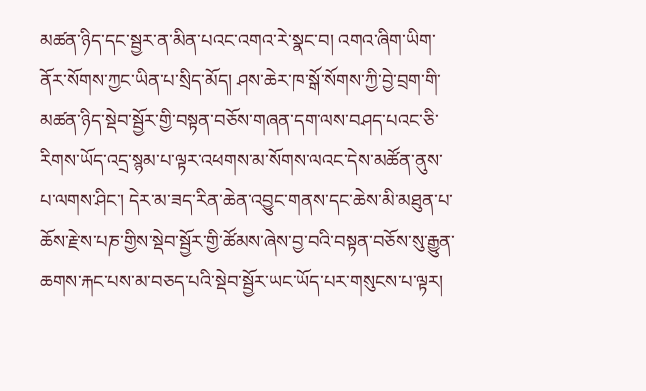མཚན་ཉིད་དང་སྦྱར་ན་མིན་པའང་འགའ་རེ་སྣང་བ། འགའ་ཞིག་ཡིག་ནོར་སོགས་ཀྱང་ཡིན་པ་སྲིད་མོད། ཤས་ཆེར་ཁ་སྒོ་སོགས་ཀྱི་བྱེ་བྲག་གི་མཚན་ཉིད་སྡེབ་སྦྱོར་གྱི་བསྟན་བཅོས་གཞན་དག་ལས་བཤད་པའང་ཅི་རིགས་ཡོད་འདྲ་སྙམ་པ་ལྟར་འཕགས་མ་སོགས་ལའང་དེས་མཚོན་ནུས་པ་ལགས་ཤིང་། དེར་མ་ཟད་རིན་ཆེན་འབྱུང་གནས་དང་ཆེས་མི་མཐུན་པ་ཆོས་རྗེ་ས་པཎ་གྱིས་སྡེབ་སྦྱོར་གྱི་ཚོམས་ཞེས་བྱ་བའི་བསྟན་བཅོས་སུ་རྒྱུན་ཆགས་རྐང་པས་མ་བཅད་པའི་སྡེབ་སྦྱོར་ཡང་ཡོད་པར་གསུངས་པ་ལྟར།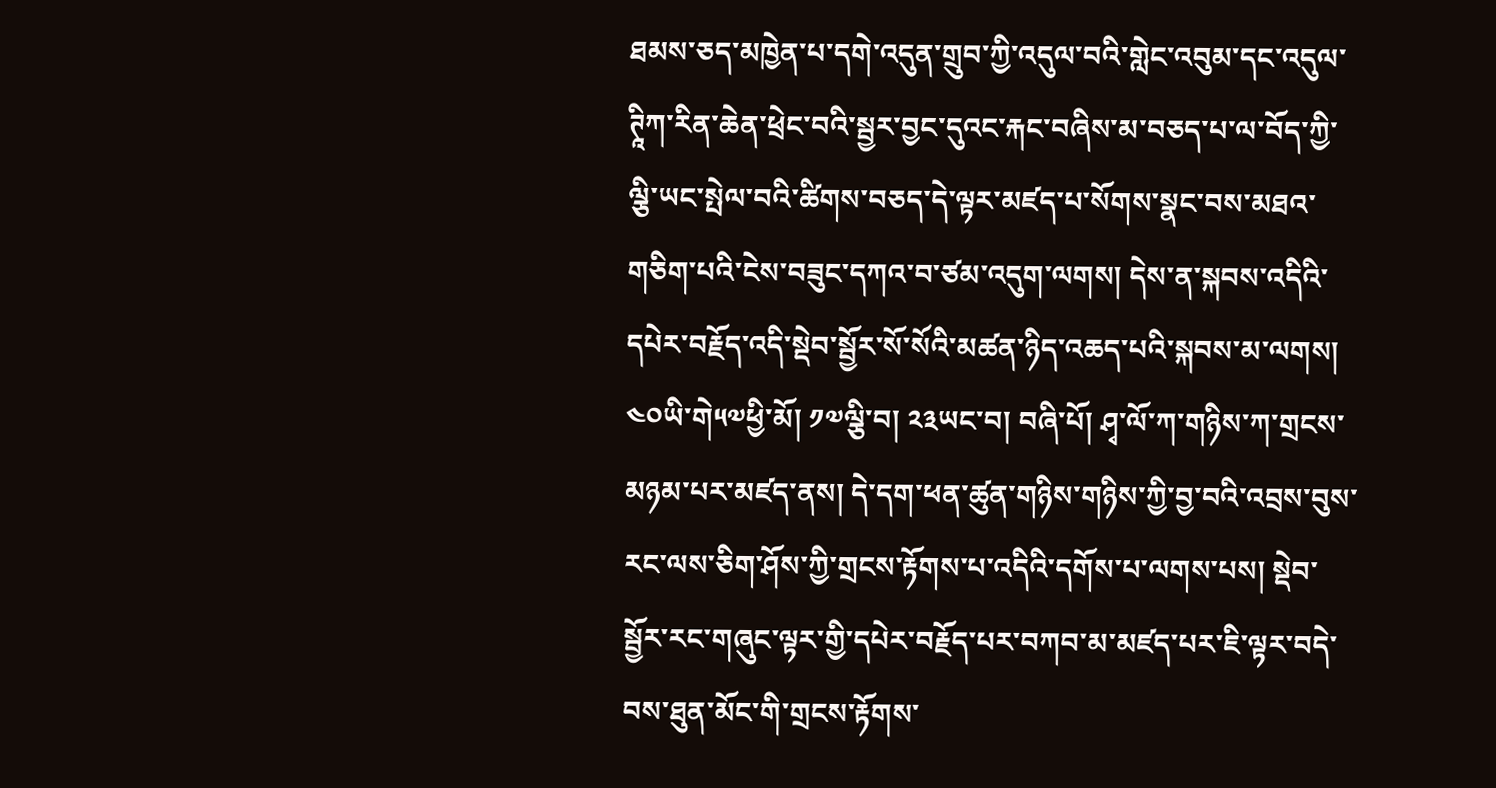ཐམས་ཅད་མཁྱེན་པ་དགེ་འདུན་གྲུབ་ཀྱི་འདུལ་བའི་གླེང་འབུམ་དང་འདུལ་ཊཱིཀ་རིན་ཆེན་ཕྲེང་བའི་སྦྱར་བྱང་དུའང་རྐང་བཞིས་མ་བཅད་པ་ལ་བོད་ཀྱི་ལྕི་ཡང་སྤེལ་བའི་ཚིགས་བཅད་དེ་ལྟར་མཛད་པ་སོགས་སྣང་བས་མཐའ་གཅིག་པའི་ངེས་བཟུང་དཀའ་བ་ཙམ་འདུག་ལགས། དེས་ན་སྐབས་འདིའི་དཔེར་བརྗོད་འདི་སྡེབ་སྦྱོར་སོ་སོའི་མཚན་ཉིད་འཆད་པའི་སྐབས་མ་ལགས། ༤༠ཡི་གེ༥༧ཕྱི་མོ། ༡༧ལྕི་བ། ༢༣ཡང་བ། བཞི་པོ། ཤྭ་ལོ་ཀ་གཉིས་ཀ་གྲངས་མཉམ་པར་མཛད་ནས། དེ་དག་ཕན་ཚུན་གཉིས་གཉིས་ཀྱི་བྱ་བའི་འབྲས་བུས་རང་ལས་ཅིག་ཤོས་ཀྱི་གྲངས་རྟོགས་པ་འདིའི་དགོས་པ་ལགས་པས། སྡེབ་སྦྱོར་རང་གཞུང་ལྟར་གྱི་དཔེར་བརྗོད་པར་བཀབ་མ་མཛད་པར་ཇི་ལྟར་བདེ་བས་ཐུན་མོང་གི་གྲངས་རྟོགས་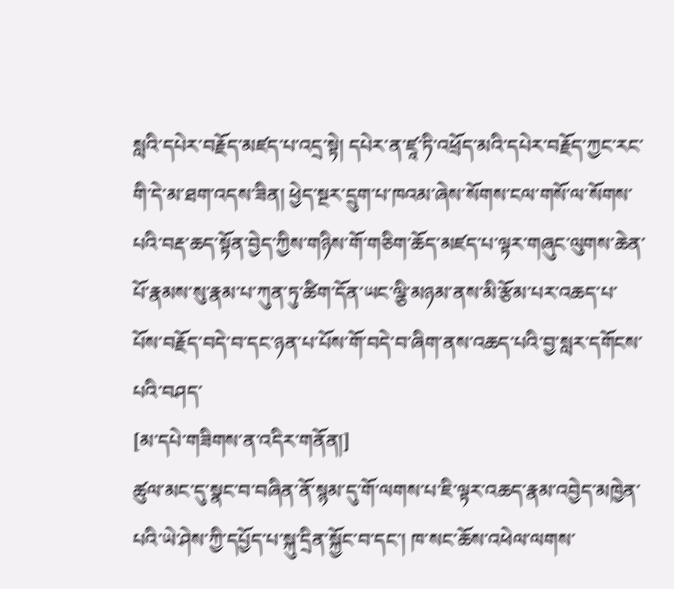སླའི་དཔེར་བརྗོད་མཛད་པ་འདྲ་སྟེ། དཔེར་ན་ཛཱ་ཏི་འཕྲོད་མའི་དཔེར་བརྗོད་ཀྱང་རང་གི་དེ་མ་ཐག་འདས་ཟིན། ཕྱེད་སྔར་དྲུག་པ་ཁའམ་ཞེས་སོགས་ངལ་གསོ་ལ་སོགས་པའི་བརྡ་ཆད་སྟོན་བྱེད་ཀྱིས་གཉིས་གོ་གཅིག་ཆོད་མཛད་པ་ལྟར་གཞུང་ལུགས་ཆེན་པོ་རྣམས་སུ་རྣམ་པ་ཀུན་ཏུ་ཚིག་དོན་ཡང་ལྕི་མཉམ་ནས་མི་རྩོམ་པར་འཆད་པ་པོས་བརྗོད་བདེ་བ་དང་ཉན་པ་པོས་གོ་བདེ་བ་ཞིག་ནས་འཆད་པའི་བྱ་སླར་དགོངས་པའི་བཤད་
[མ་དཔེ་གཟིགས་ན་འདིར་གནོན།]
ཚུལ་མང་དུ་སྣང་བ་བཞིན་ནོ་སྙམ་དུ་གོ་ལགས་པ་ཇི་ལྟར་འཆད་རྣམ་འབྱེད་མཁྱེན་པའི་ཡེ་ཤེས་ཀྱི་དཔྱོད་པ་སྐུ་དྲིན་སྐྱོང་བ་དང་། ཁ་སང་ཆོས་འཕེལ་ལགས་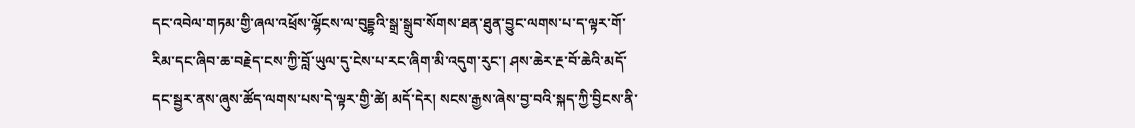དང་འབེལ་གཏམ་གྱི་ཞལ་འཕྲོས་ལྷོངས་ལ་བུདྡྷའི་སྒྲ་སྒྲུབ་སོགས་ཐན་ཐུན་བྱུང་ལགས་པ་ད་ལྟར་གོ་རིམ་དང་ཞིབ་ཆ་བརྗེད་ངས་ཀྱི་བློ་ཡུལ་དུ་ངེས་པ་རང་ཞིག་མི་འདུག་རུང་། ཤས་ཆེར་རྔ་བོ་ཆེའི་མདོ་དང་སྦྱར་ནས་ཞུས་ཚོད་ལགས་པས་དེ་ལྟར་གྱི་ཚེ། མདོ་དེར། སངས་རྒྱས་ཞེས་བྱ་བའི་སྐད་ཀྱི་བྱིངས་ནི་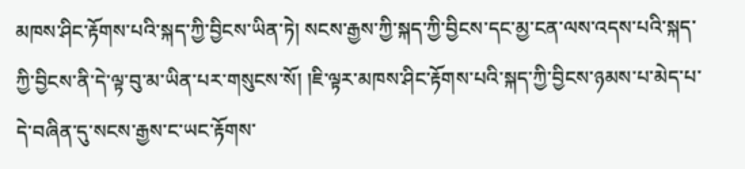མཁས་ཤིང་རྟོགས་པའི་སྐད་ཀྱི་བྱིངས་ཡིན་ཏེ། སངས་རྒྱས་ཀྱི་སྐད་ཀྱི་བྱིངས་དང་མྱ་ངན་ལས་འདས་པའི་སྐད་ཀྱི་བྱིངས་ནི་དེ་ལྟ་བུ་མ་ཡིན་པར་གསུངས་སོ། །ཇི་ལྟར་མཁས་ཤིང་རྟོགས་པའི་སྐད་ཀྱི་བྱིངས་ཉམས་པ་མེད་པ་དེ་བཞིན་དུ་སངས་རྒྱས་ང་ཡང་རྟོགས་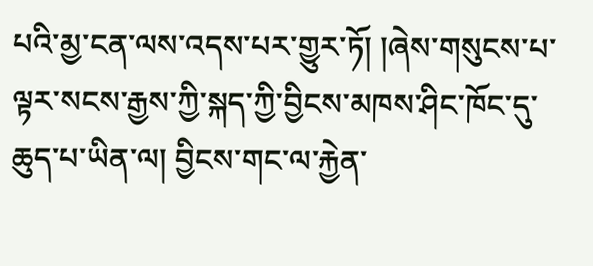པའི་མྱ་ངན་ལས་འདས་པར་གྱུར་ཏོ། །ཞེས་གསུངས་པ་ལྟར་སངས་རྒྱས་ཀྱི་སྐད་ཀྱི་བྱིངས་མཁས་ཤིང་ཁོང་དུ་ཆུད་པ་ཡིན་ལ། བྱིངས་གང་ལ་རྐྱེན་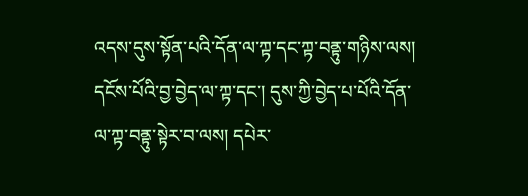འདས་དུས་སྟོན་པའི་དོན་ལ་ཀྟ་དང་ཀྟ་བནྟུ་གཉིས་ལས། དངོས་པོའི་བྱ་བྱེད་ལ་ཀྟ་དང་། དུས་ཀྱི་བྱེད་པ་པོའི་དོན་ལ་ཀྟ་བནྟུ་སྟེར་བ་ལས། དཔེར་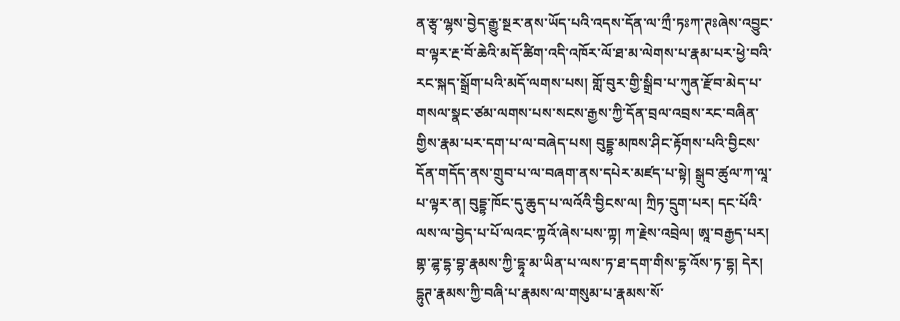ན་རྩྭ་ལྷས་བྱེད་རྒྱུ་སྔར་ནས་ཡོད་པའི་འདས་དོན་ལ་ཀྲྀ་ཏཿཀ་ཊཿཞེས་འབྱུང་བ་ལྟར་རྔ་བོ་ཆེའི་མདོ་ཚིག་འདི་འཁོར་ལོ་ཐ་མ་ལེགས་པ་རྣམ་པར་ཕྱེ་བའི་རང་སྐད་སྒྲོག་པའི་མདོ་ལགས་པས། གློ་བུར་གྱི་སྒྲིབ་པ་ཀུན་རྫོབ་མེད་པ་གསལ་སྣང་ཙམ་ལགས་པས་སངས་རྒྱས་ཀྱི་དོན་བྲལ་འབྲས་རང་བཞིན་གྱིས་རྣམ་པར་དག་པ་ལ་བཞེད་པས། བུདྡྷ་མཁས་ཤིང་རྟོགས་པའི་བྱིངས་དོན་གདོད་ནས་གྲུབ་པ་ལ་བཞག་ནས་དཔེར་མཛད་པ་སྟེ། སྒྲུབ་ཚུལ་ཀ་ལཱ་པ་ལྟར་ན། བུདྡྷ་ཁོང་དུ་ཆུད་པ་ལའོའི་བྱིངས་ལ། ཀྲིཏ་དྲུག་པར། དང་པོའི་ལས་ལ་བྱེད་པ་པོ་ལའང་ཀྟའོ་ཞེས་པས་ཀྟ། ཀ་རྗེས་འབྲེལ། ཨཱ་བརྒྱད་པར། གྷ་ཌྷ་དྷ་བྷ་རྣམས་ཀྱི་དྷཱ་མ་ཡིན་པ་ལས་ཏ་ཐ་དག་གིས་དྷ་འོས་ཏ་དྷ། དེར། དྷུཊ་རྣམས་ཀྱི་བཞི་པ་རྣམས་ལ་གསུམ་པ་རྣམས་སོ་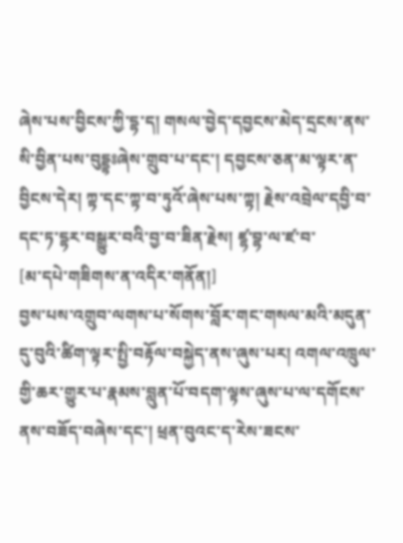ཞེས་པས་བྱིངས་ཀྱི་དྷ་ད། གསལ་བྱེད་དབྱངས་མེད་དྲངས་ནས་སི་བྱིན་པས་བུདྡྷཿཞེས་གྲུབ་པ་དང་། དབྱངས་ཅན་མ་ལྟར་ན་བྱིངས་དེར། ཀྟ་དང་ཀྟ་བ་ཏུའོ་ཞེས་པས་ཀྟ། རྗེས་འབྲེལ་དབྱི་བ་དང་ཏ་དྷར་བསྒྱུར་བའི་བྱ་བ་ཟིན་རྗེས། ཛྷ་བྷ་ལ་ཛ་བ་
[མ་དཔེ་གཟིགས་ན་འདིར་གནོན།]
བྱས་པས་འགྲུབ་ལགས་པ་སོགས་བློར་གང་གསལ་མའི་མདུན་དུ་བུའི་ཚིག་ལྟར་སྤྱི་བརྟོལ་བསྐྱེད་ནས་ཞུས་པར། འགལ་འཁྲུལ་གྱི་ཆར་གྱུར་པ་རྣམས་བླུན་པོ་བདག་ལྟས་ཞུས་པ་ལ་དགོངས་ནས་བཟོད་བཞེས་དང་། ཕྲན་བུའང་ད་རེས་ཟངས་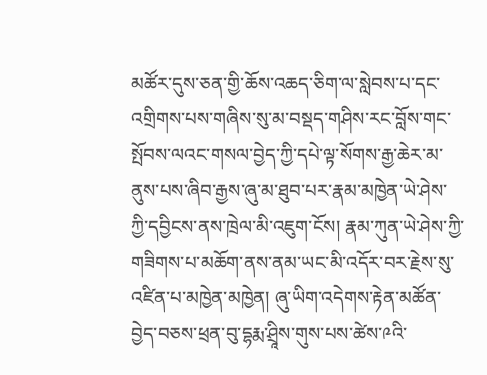མཚོར་དུས་ཅན་གྱི་ཆོས་འཆད་ཅིག་ལ་སླེབས་པ་དང་འགྲིགས་པས་གཞིས་སུ་མ་བསྡད་གཤིས་རང་བློས་གང་སྤོབས་ལའང་གསལ་བྱེད་ཀྱི་དཔེ་ལྟ་སོགས་རྒྱ་ཆེར་མ་ནུས་པས་ཞིབ་རྒྱས་ཞུ་མ་ཐུབ་པར་རྣམ་མཁྱེན་ཡེ་ཤེས་ཀྱི་དབྱིངས་ནས་ཁྲེལ་མི་འཇུག་ངོས། རྣམ་ཀུན་ཡེ་ཤེས་ཀྱི་གཟིགས་པ་མཆོག་ནས་ནམ་ཡང་མི་འདོར་བར་རྗེས་སུ་འཛིན་པ་མཁྱེན་མཁྱེན། ཞུ་ཡིག་འདེགས་རྟེན་མཚོན་བྱེད་བཅས་ཕྲན་བུ་དྷརྨ་ཤྲཱིས་གུས་པས་ཚེས་༩འི་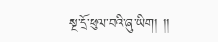སྔ་དྲོ་ཕུལ་བའི་ཞུ་ཡིག། །།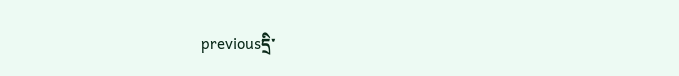previousདྲི་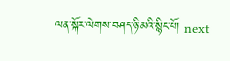ལན་སྐོར་ལེགས་བཤད་ཉི་མའི་སྙིང་པོ། next